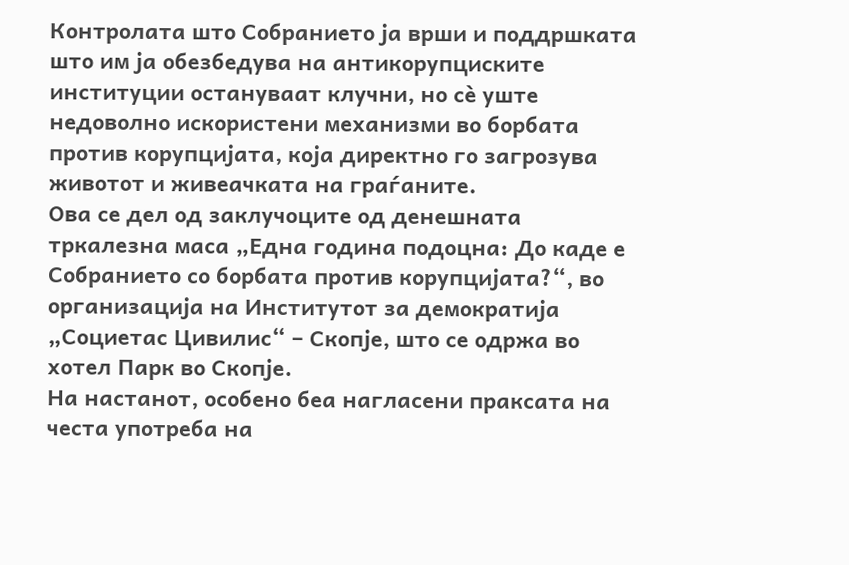Контролата што Собранието ја врши и поддршката што им ја обезбедува на антикорупциските институции остануваат клучни, но сè уште недоволно искористени механизми во борбата против корупцијата, која директно го загрозува животот и живеачката на граѓаните.
Ова се дел од заклучоците од денешната тркалезна маса „Една година подоцна: До каде е Собранието со борбата против корупцијата?“, во организација на Институтот за демократија „Социетас Цивилис“ – Скопје, што се одржа во хотел Парк во Скопје.
На настанот, особено беа нагласени праксата на честа употреба на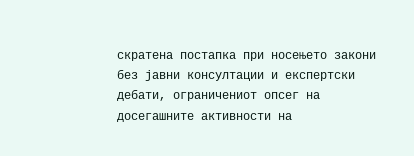скратена постапка при носењето закони без јавни консултации и експертски дебати, ограничениот опсег на досегашните активности на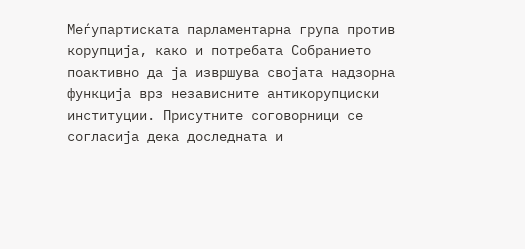Меѓупартиската парламентарна група против корупција, како и потребата Собранието поактивно да ја извршува својата надзорна функција врз независните антикорупциски институции. Присутните соговорници се согласија дека доследната и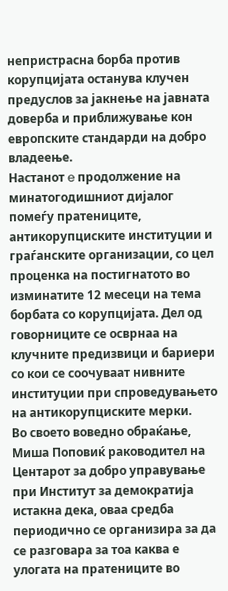непристрасна борба против корупцијата останува клучен предуслов за јакнење на јавната доверба и приближување кон европските стандарди на добро владеење.
Настанот e продолжение на минатогодишниот дијалог помеѓу пратениците, антикорупциските институции и граѓанските организации, со цел проценка на постигнатото во изминатите 12 месеци на тема борбата со корупцијата. Дел од говорниците се осврнаа на клучните предизвици и бариери со кои се соочуваат нивните институции при спроведувањето на антикорупциските мерки.
Во своето воведно обраќање, Миша Поповиќ раководител на Центарот за добро управување при Институт за демократија истакна дека, оваа средба периодично се организира за да се разговара за тоа каква е улогата на пратениците во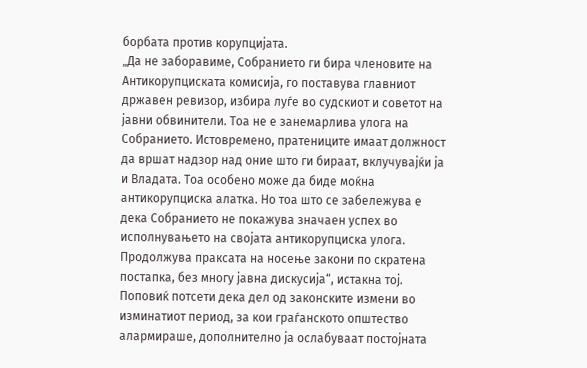борбата против корупцијата.
„Да не заборавиме, Собранието ги бира членовите на Антикорупциската комисија, го поставува главниот државен ревизор, избира луѓе во судскиот и советот на јавни обвинители. Тоа не е занемарлива улога на Собранието. Истовремено, пратениците имаат должност да вршат надзор над оние што ги бираат, вклучувајќи ја и Владата. Тоа особено може да биде моќна антикорупциска алатка. Но тоа што се забележува е дека Собранието не покажува значаен успех во исполнувањето на својата антикорупциска улога. Продолжува праксата на носење закони по скратена постапка, без многу јавна дискусија“, истакна тој.
Поповиќ потсети дека дел од законските измени во изминатиот период, за кои граѓанското општество алармираше, дополнително ја ослабуваат постојната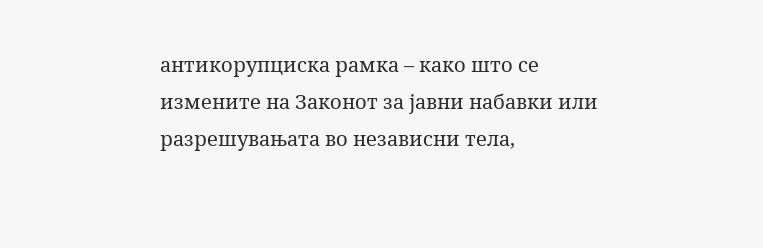антикорупциска рамка – како што се измените на Законот за јавни набавки или разрешувањата во независни тела,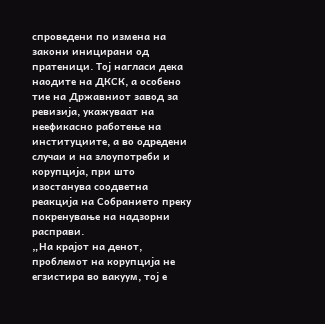спроведени по измена на закони иницирани од пратеници. Тој нагласи дека наодите на ДКСК, а особено тие на Државниот завод за ревизија, укажуваат на неефикасно работење на институциите, а во одредени случаи и на злоупотреби и корупција, при што изостанува соодветна реакција на Собранието преку покренување на надзорни расправи.
„На крајот на денот, проблемот на корупција не егзистира во вакуум, тој е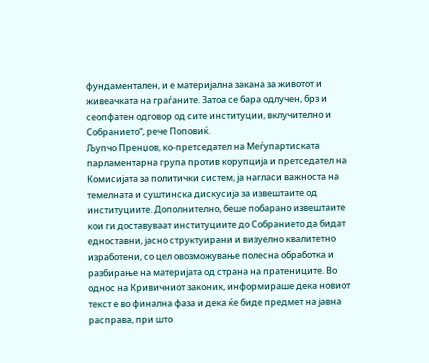фундаментален, и е материјална закана за животот и живеачката на граѓаните. Затоа се бара одлучен, брз и сеопфатен одговор од сите институции, вклучително и Собранието“, рече Поповиќ.
Љупчо Пренџов, ко-претседател на Меѓупартиската парламентарна група против корупција и претседател на Комисијата за политички систем, ја нагласи важноста на темелната и суштинска дискусија за извештаите од институциите. Дополнително, беше побарано извештаите кои ги доставуваат институциите до Собранието да бидат едноставни, јасно структуирани и визуелно квалитетно изработени, со цел овозможување полесна обработка и разбирање на материјата од страна на пратениците. Во однос на Кривичниот законик, информираше дека новиот текст е во финална фаза и дека ќе биде предмет на јавна расправа, при што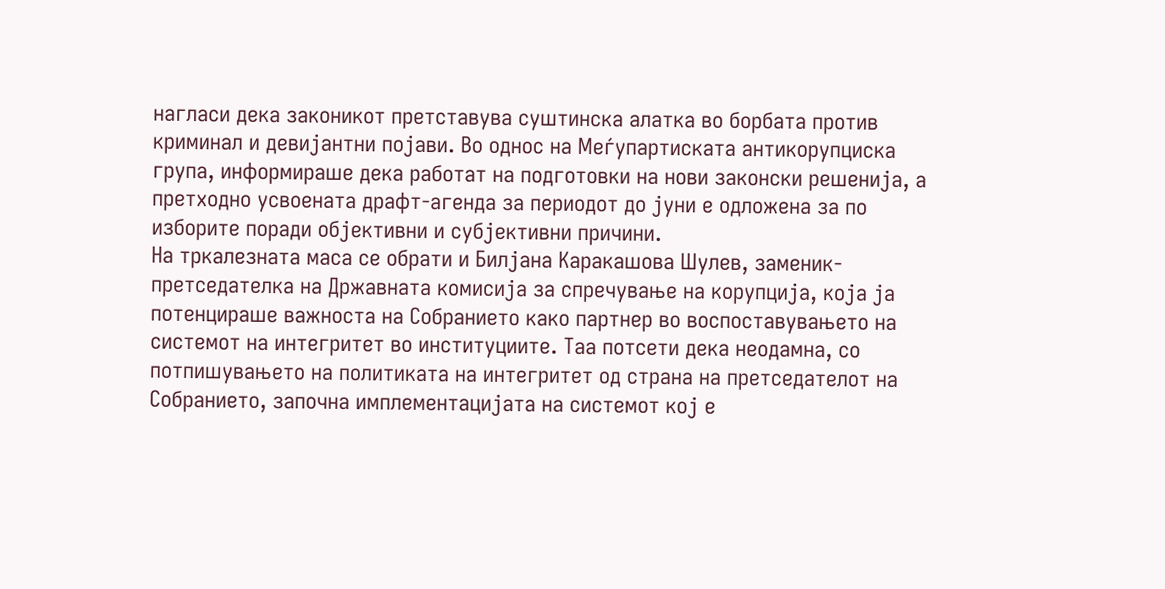нагласи дека законикот претставува суштинска алатка во борбата против криминал и девијантни појави. Во однос на Меѓупартиската антикорупциска група, информираше дека работат на подготовки на нови законски решенија, а претходно усвоената драфт-агенда за периодот до јуни е одложена за по изборите поради објективни и субјективни причини.
На тркалезната маса се обрати и Билјана Каракашова Шулев, заменик-претседателка на Државната комисија за спречување на корупција, која ја потенцираше важноста на Собранието како партнер во воспоставувањето на системот на интегритет во институциите. Таа потсети дека неодамна, со потпишувањето на политиката на интегритет од страна на претседателот на Собранието, започна имплементацијата на системот кој е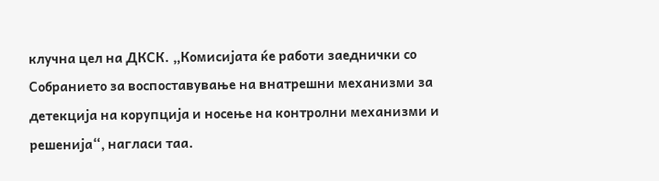клучна цел на ДКСК. „Комисијата ќе работи заеднички со Собранието за воспоставување на внатрешни механизми за детекција на корупција и носење на контролни механизми и решенија“, нагласи таа.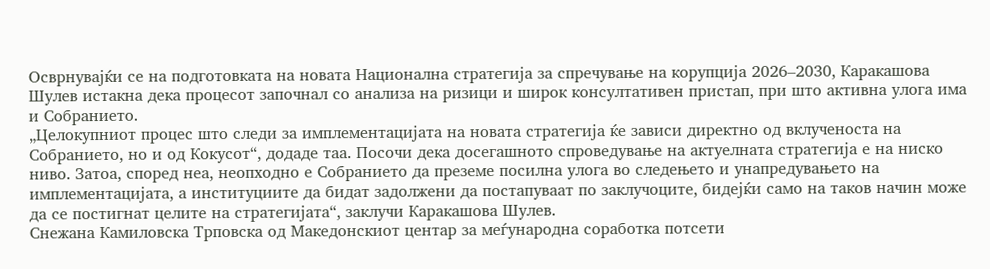Осврнувајќи се на подготовката на новата Национална стратегија за спречување на корупција 2026–2030, Каракашова Шулев истакна дека процесот започнал со анализа на ризици и широк консултативен пристап, при што активна улога има и Собранието.
„Целокупниот процес што следи за имплементацијата на новата стратегија ќе зависи директно од вклученоста на Собранието, но и од Кокусот“, додаде таа. Посочи дека досегашното спроведување на актуелната стратегија е на ниско ниво. Затоа, според неа, неопходно е Собранието да преземе посилна улога во следењето и унапредувањето на имплементацијата, а институциите да бидат задолжени да постапуваат по заклучоците, бидејќи само на таков начин може да се постигнат целите на стратегијата“, заклучи Каракашова Шулев.
Снежана Камиловска Трповска од Македонскиот центар за меѓународна соработка потсети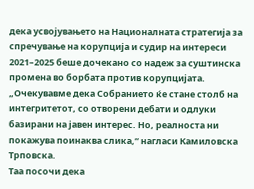дека усвојувањето на Националната стратегија за спречување на корупција и судир на интереси 2021–2025 беше дочекано со надеж за суштинска промена во борбата против корупцијата.
„Очекувавме дека Собранието ќе стане столб на интегритетот, со отворени дебати и одлуки базирани на јавен интерес. Но, реалноста ни покажува поинаква слика,“ нагласи Камиловска Трповска.
Таа посочи дека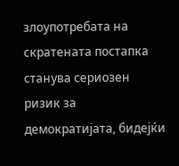злоупотребата на скратената постапка станува сериозен ризик за демократијата, бидејќи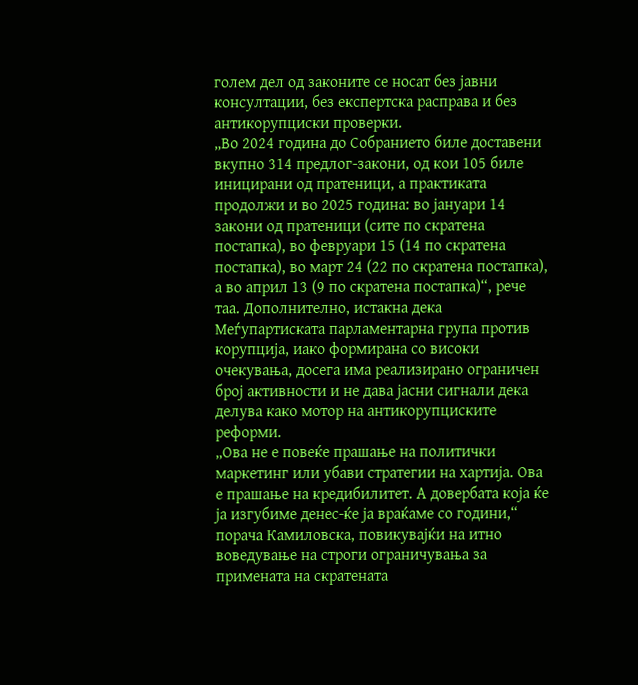голем дел од законите се носат без јавни консултации, без експертска расправа и без антикорупциски проверки.
„Во 2024 година до Собранието биле доставени вкупно 314 предлог-закони, од кои 105 биле иницирани од пратеници, а практиката продолжи и во 2025 година: во јануари 14 закони од пратеници (сите по скратена постапка), во февруари 15 (14 по скратена постапка), во март 24 (22 по скратена постапка), а во април 13 (9 по скратена постапка)“, рече таа. Дополнително, истакна дека Меѓупартиската парламентарна група против корупција, иако формирана со високи очекувања, досега има реализирано ограничен број активности и не дава јасни сигнали дека делува како мотор на антикорупциските реформи.
„Ова не е повеќе прашање на политички маркетинг или убави стратегии на хартија. Ова е прашање на кредибилитет. А довербата која ќе ја изгубиме денес-ќе ја враќаме со години,“ порача Камиловска, повикувајќи на итно воведување на строги ограничувања за примената на скратената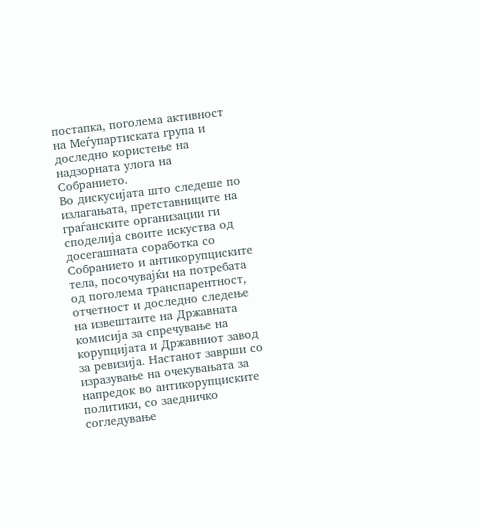постапка, поголема активност на Меѓупартиската група и доследно користење на надзорната улога на Собранието.
Во дискусијата што следеше по излагањата, претставниците на граѓанските организации ги споделија своите искуства од досегашната соработка со Собранието и антикорупциските тела, посочувајќи на потребата од поголема транспарентност, отчетност и доследно следење на извештаите на Државната комисија за спречување на корупцијата и Државниот завод за ревизија. Настанот заврши со изразување на очекувањата за напредок во антикорупциските политики, со заедничко согледување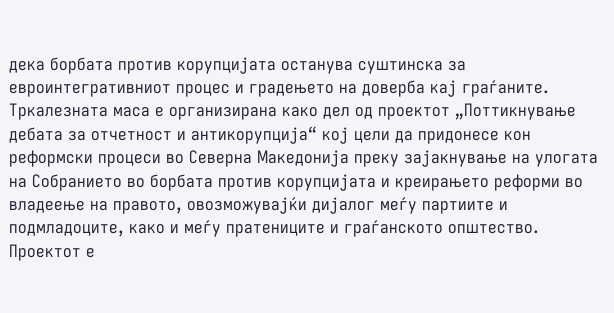дека борбата против корупцијата останува суштинска за евроинтегративниот процес и градењето на доверба кај граѓаните.
Тркалезната маса е организирана како дел од проектот „Поттикнување дебата за отчетност и антикорупција“ кој цели да придонесе кон реформски процеси во Северна Македонија преку зајакнување на улогата на Собранието во борбата против корупцијата и креирањето реформи во владеење на правото, овозможувајќи дијалог меѓу партиите и подмладоците, како и меѓу пратениците и граѓанското општество. Проектот е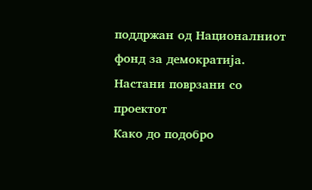поддржан од Националниот фонд за демократија.
Настани поврзани со проектот
Како до подобро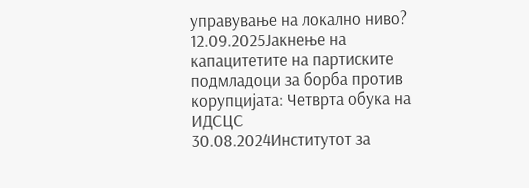управување на локално ниво?
12.09.2025Јакнење на капацитетите на партиските подмладоци за борба против корупцијата: Четврта обука на ИДСЦС
30.08.2024Институтот за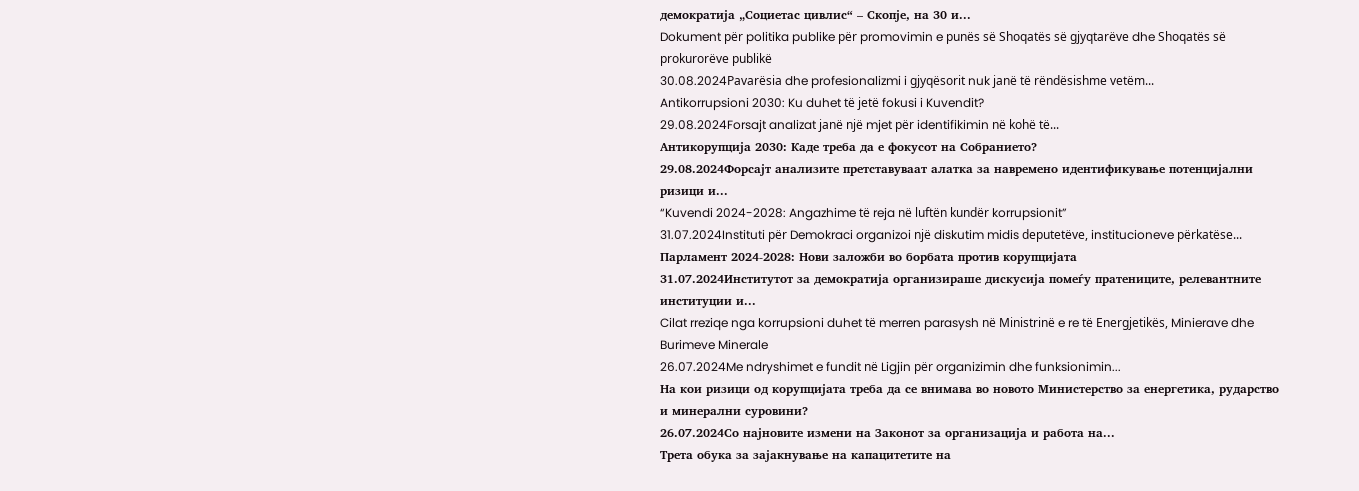демократија „Социетас цивлис“ – Скопје, на 30 и...
Dokument për politika publike për promovimin e punës së Shoqatës së gjyqtarëve dhe Shoqatës së prokurorëve publikë
30.08.2024Pavarësia dhe profesionalizmi i gjyqësorit nuk janë të rëndësishme vetëm...
Antikorrupsioni 2030: Ku duhet të jetë fokusi i Kuvendit?
29.08.2024Forsajt analizat janë një mjet për identifikimin në kohë të...
Антикорупција 2030: Каде треба да е фокусот на Собранието?
29.08.2024Форсајт анализите претставуваат алатка за навремено идентификување потенцијални ризици и...
“Kuvendi 2024-2028: Angazhime të reja në luftën kundër korrupsionit”
31.07.2024Instituti për Demokraci organizoi një diskutim midis deputetëve, institucioneve përkatëse...
Парламент 2024-2028: Нови заложби во борбата против корупцијата
31.07.2024Институтот за демократија организираше дискусија помеѓу пратениците, релевантните институции и...
Cilat rreziqe nga korrupsioni duhet të merren parasysh në Ministrinë e re të Energjetikës, Minierave dhe Burimeve Minerale
26.07.2024Me ndryshimet e fundit në Ligjin për organizimin dhe funksionimin...
На кои ризици од корупцијата треба да се внимава во новото Министерство за енергетика, рударство и минерални суровини?
26.07.2024Со најновите измени на Законот за организација и работа на...
Трета обука за зајакнување на капацитетите на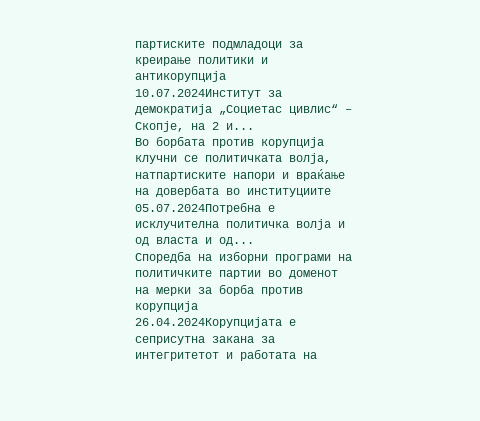партиските подмладоци за креирање политики и антикорупција
10.07.2024Институт за демократија „Социетас цивлис“ – Скопје, на 2 и...
Во борбата против корупција клучни се политичката волја, натпартиските напори и враќање на довербата во институциите
05.07.2024Потребна е исклучителна политичка волја и од власта и од...
Споредба на изборни програми на политичките партии во доменот на мерки за борба против корупција
26.04.2024Корупцијата е сеприсутна закана за интегритетот и работата на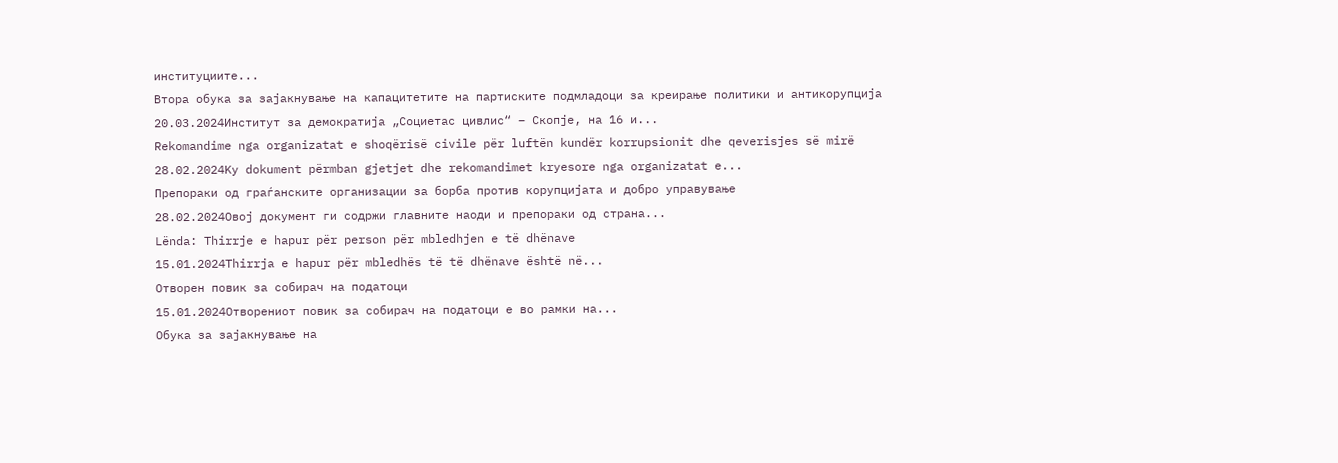институциите...
Втора обука за зајакнување на капацитетите на партиските подмладоци за креирање политики и антикорупција
20.03.2024Институт за демократија „Социетас цивлис“ – Скопје, на 16 и...
Rekomandime nga organizatat e shoqërisë civile për luftën kundër korrupsionit dhe qeverisjes së mirë
28.02.2024Ky dokument përmban gjetjet dhe rekomandimet kryesore nga organizatat e...
Препораки од граѓанските организации за борба против корупцијата и добро управување
28.02.2024Овој документ ги содржи главните наоди и препораки од страна...
Lënda: Thirrje e hapur për person për mbledhjen e të dhënave
15.01.2024Thirrja e hapur për mbledhës të të dhënave është në...
Отворен повик за собирач на податоци
15.01.2024Отворениот повик за собирач на податоци е во рамки на...
Обука за зајакнување на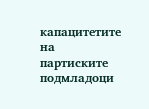капацитетите на партиските подмладоци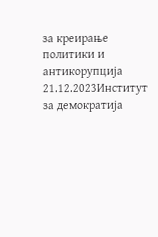за креирање политики и антикорупција
21.12.2023Институт за демократија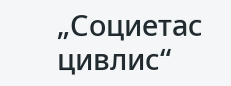„Социетас цивлис“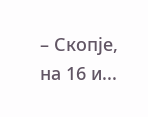– Скопје, на 16 и...